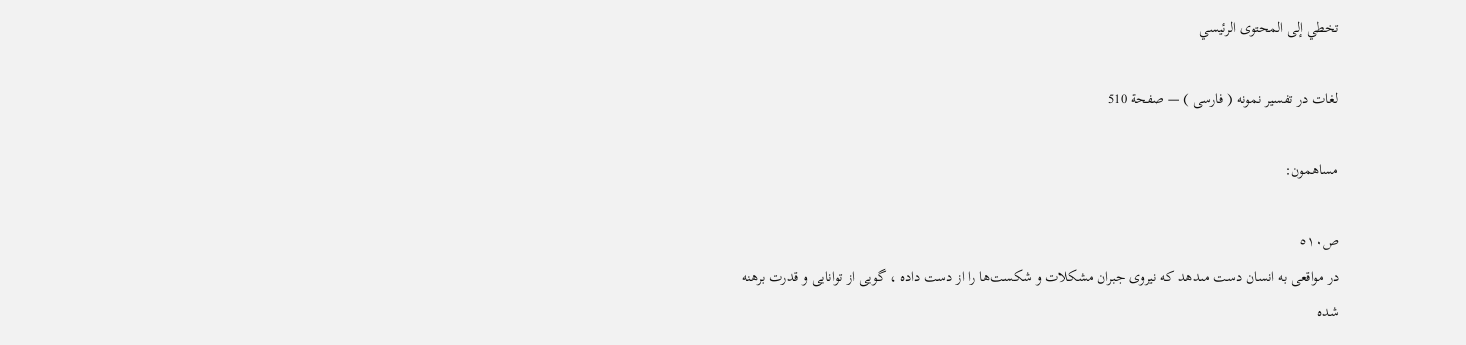تخطي إلى المحتوى الرئيسي

لغات در تفسير نمونه ( فارسى ) — صفحة 510

مساهمون:

ص٥١٠
در مواقعى به انسان دست مىدهد كه نيروى جبران مشكلات و شكست‌ها را از دست داده ، گويى از توانايى و قدرت برهنه شده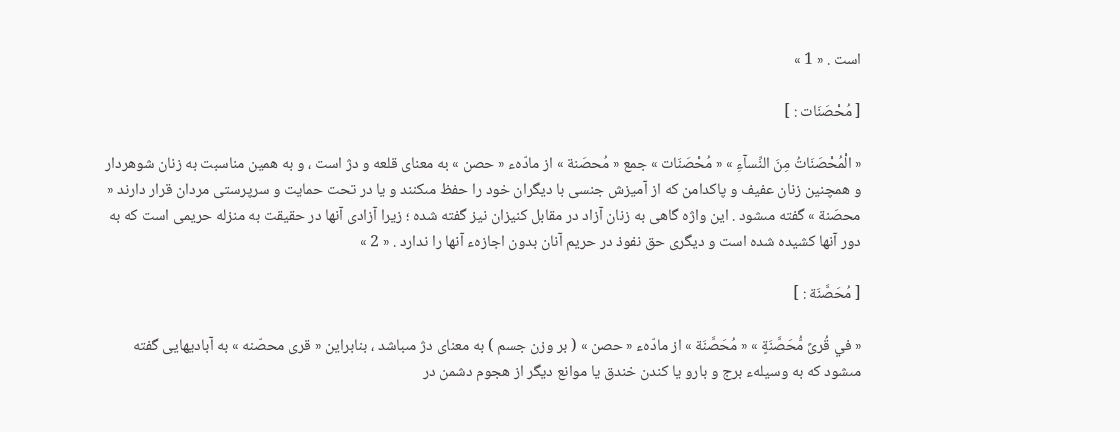است . « 1 »

[ مُحْصَنَات : ]

« الْمُحْصَنَاتُ مِنَ النِّسآءِ » « مُحْصَنَات » جمع « مُحصَنة » از مادّهء « حصن » به معناى قلعه و دژ است ، و به همين مناسبت به زنان شوهردار و همچنين زنان عفيف و پاكدامن كه از آميزش جنسى با ديگران خود را حفظ مىكنند و يا در تحت حمايت و سرپرستى مردان قرار دارند « محصَنة » گفته مىشود . اين واژه گاهى به زنان آزاد در مقابل كنيزان نيز گفته شده ؛ زيرا آزادى آنها در حقيقت به منزله حريمى است كه به دور آنها كشيده شده است و ديگرى حق نفوذ در حريم آنان بدون اجازهء آنها را ندارد . « 2 »

[ مُحَصَّنَة : ]

« في قُرىً مُّحَصَّنَةٍ » « مُحَصَّنَة » از مادّهء « حصن » ( بر وزن جسم ) به معناى دژ مىباشد ، بنابراين « قرى محصّنه » به آباديهايى گفته مىشود كه به وسيلهء برج و بارو يا كندن خندق يا موانع ديگر از هجوم دشمن در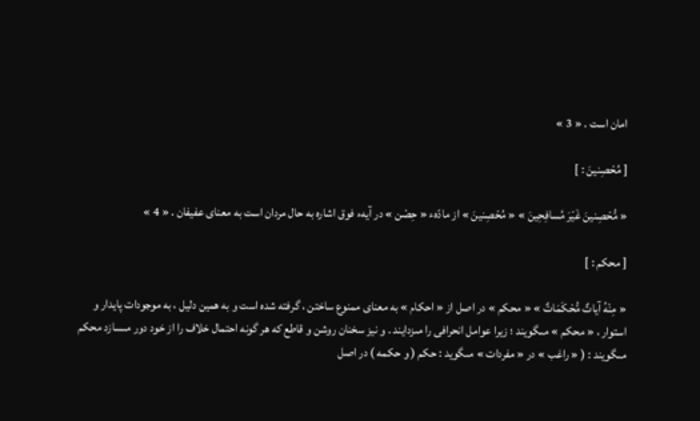امان است . « 3 »

[ مُحْصِنينَ : ]

« مُّحْصِنينَ غَيْرَ مُسافِحِينَ » « مُحْصِنينَ » از مادّهء « حِصْن » در آيهء فوق اشاره به حال مردان است به معناى عفيفان . « 4 »

[ محكم : ]

« مِنْهُ آياتٌ مُّحْكَمَاتٌ » « محكم » در اصل از « احكام » به معناى ممنوع ساختن ، گرفته شده است و به همين دليل ، به موجودات پايدار و استوار ، « محكم » مىگويند ؛ زيرا عوامل انحرافى را مىزدايند . و نيز سخنان روشن و قاطع كه هر گونه احتمال خلاف را از خود دور مىسازد محكم مىگويند : ( « راغب » در « مفردات » مىگويد : حكم ( و حكمه ) در اصل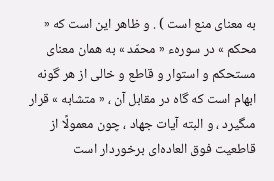به معناى منع است ) . و ظاهر اين است كه « محكم » در سورهء « محمّد » به همان معناى مستحكم و استوار و قاطع و خالى از هر گونه ابهام است كه گاه در مقابل آن ، « متشابه » قرار مىگيرد ، و البته آيات جهاد ، چون معمولًا از قاطعيت فوق العاده‌اى برخوردار است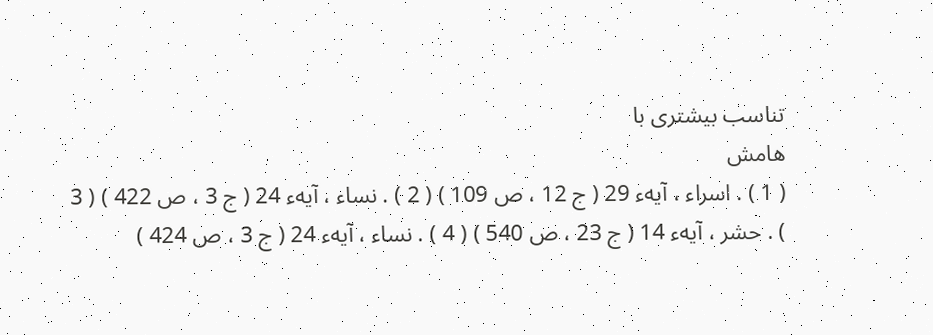تناسب بيشترى با
هامش
( 1 ) . اسراء ، آيهء 29 ( ج 12 ، ص 109 ) ( 2 ) . نساء ، آيهء 24 ( ج 3 ، ص 422 ) ( 3 ) . حشر ، آيهء 14 ( ج 23 ، ص 540 ) ( 4 ) . نساء ، آيهء 24 ( ج 3 ، ص 424 )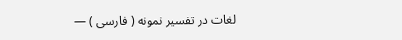لغات در تفسير نمونه ( فارسى ) —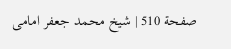صفحة 510 | شيخ محمد جعفر امامى